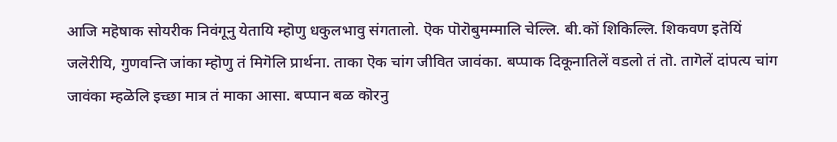आजि महॆषाक सोयरीक निवंगूनु येतायि म्हॊणु धकुलभावु संगतालो. ऎक पॊरॊबुमम्मालि चेल्लि. बी.कॊं शिकिल्लि. शिकवण इतॆयिं जलॆरीयि, गुणवन्ति जांका म्हॊणु तं मिगॆलि प्रार्थना. ताका ऎक चांग जीवित जावंका. बप्पाक दिकूनातिलें वडलो तं तॊ. तागॆलें दांपत्य चांग जावंका म्हळॆलि इच्छा मात्र तं माका आसा. बप्पान बळ कॊरनु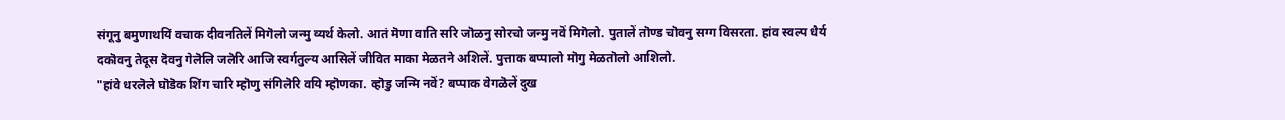संगूनु बमुणाथयिं वचाक दीवनतिलें मिगॆलो जन्मु व्यर्थ केलो. आतं मॆणा वाति सरि जॊळनु सोरचो जन्मु नवॆं मिगॆलो. पुतालें तॊण्ड चॊवनु सग्ग विसरता. हांव स्वल्प धैर्य दकॊवनु तेदूस दॆवनु गेलॆलि जलॆरि आजि स्वर्गतुल्य आसिलें जीवित माका मेळतने अशिलें. पुत्ताक बप्पालो मॊगु मेळतॊलो आशिलो.
"हांवे धरलॆले घॊडॆक शिंग चारि म्हॊणु संगिलॆरि वयि म्हॊणका. व्हॊडु जन्मि नवॆं? बप्पाक वेगळॆलें दुख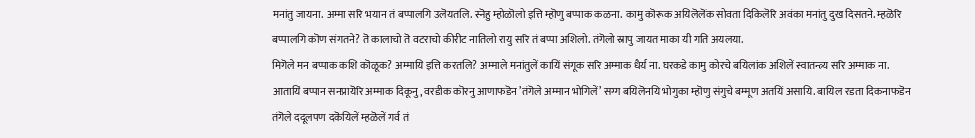मनांतु जायना. अम्मा सरि भयान तं बप्पालगि उलॆयतलि. स्नॆहु म्होळॊलो इत्ति म्हॊणु बप्पाक कळना. कामु कॊरूक अयिलॆलॆंक सोवता दिकिलॆरि अवंका मनांतु दुख दिसतने. म्हळॆरि बप्पालगि कॊण संगतने? तॆ कालाचो तॆ वटराचो कीरीट नातिलो रायु सरि तं बप्पा अशिलो. तंगॆलो स्रापु जायत माका यी गति अयलया.
मिगॆले मन बप्पाक कशि कॊळूक? अम्मायि इत्ति करतलि? अम्माले मनांतुलें कायिं संगूक सरि अम्माक धैर्य ना. घरकडे कामु कोरचे बयिलांक अशिलें स्वातन्त्र्य सरि अम्माक ना. आतायिं बप्पान सनप्रायॆरि अम्माक दिकूनु, वरडीक कॊरनु आणाफडॆन ’तंगॆले अम्मान भोगिलें’ सग्ग बयिलॆनयि भोगुका म्हॊणु संगुचे बम्मूण अतयिं असायि. बायिल रडता दिकनाफडॆन तंगॆले ददूलपण दकॆयिलें म्हळॆलें गर्व तं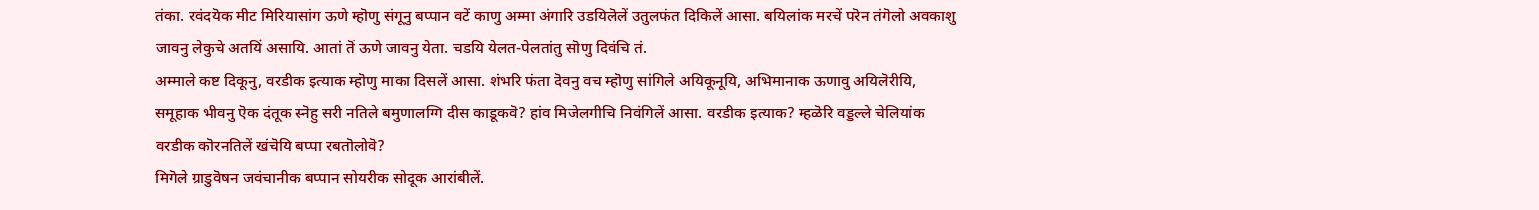तंका. रवंदयॆक मीट मिरियासांग ऊणे म्हॊणु संगूनु बप्पान वटें काणु अम्मा अंगारि उडयिलॆलें उतुलफंत दिकिलें आसा. बयिलांक मरचें परॆन तंगॆलो अवकाशु जावनु लेकुचे अतयिं असायि. आतां तॆं ऊणे जावनु येता. चडयि येलत-पेलतांतु सॊणु दिवंचि तं.
अम्माले कष्ट दिकूनु, वरडीक इत्याक म्हॊणु माका दिसलें आसा. शंभरि फंता दॆवनु वच म्हॊणु सांगिले अयिकूनूयि, अभिमानाक ऊणावु अयिलॆरीयि, समूहाक भीवनु ऎक दंतूक स्नॆहु सरी नतिले बमुणालग्गि दीस काडूकवॆ? हांव मिजेलगीचि निवंगिलें आसा. वरडीक इत्याक? म्हळॆरि वड्डल्ले चेलियांक वरडीक कॊरनतिलें खंचॆयि बप्पा रबतॊलोवॆ?
मिगॆले ग्राडुवॆषन जवंचानीक बप्पान सोयरीक सोदूक आरांबीलें.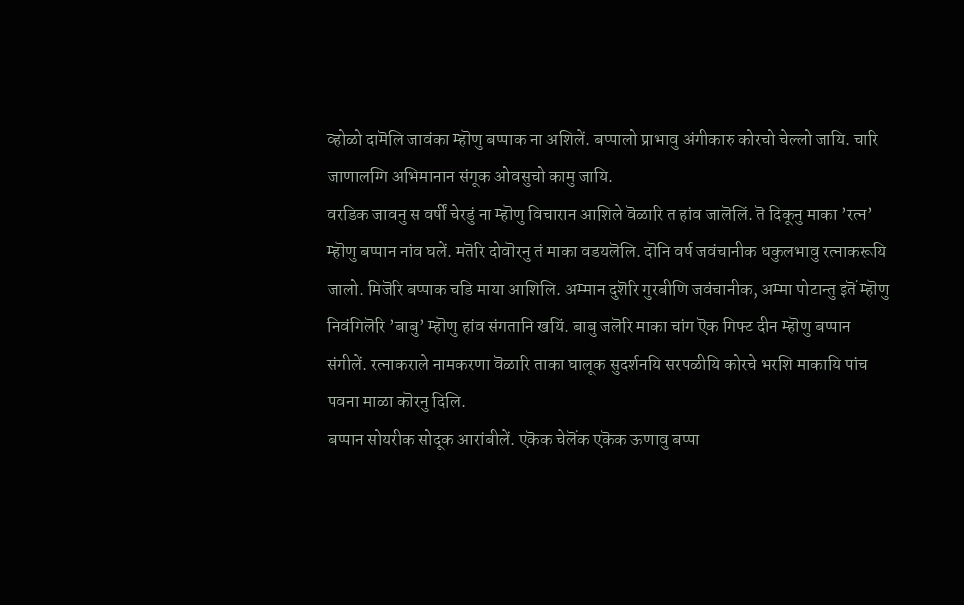व्होळो दामॆलि जावंका म्हॊणु बप्पाक ना अशिलें. बप्पालो प्राभावु अंगीकारु कोरचो चेल्लो जायि. चारि जाणालग्गि अभिमानान संगूक ओवसुचो कामु जायि.
वरडिक जावनु स वर्षीं चेरडुं ना म्हॊणु विचारान आशिले वॆळारि त हांव जालॆलिं. तॆ दिकूनु माका ’रत्न’ म्हॊणु बप्पान नांव घलें. मतॆरि दोवॊरनु तं माका वडयलॆलि. दॊनि वर्ष जवंचानीक धकुलभावु रत्नाकरूयि जालो. मिजॆरि बप्पाक चडि माया आशिलि. अम्मान दुशॆरि गुरबीणि जवंचानीक, अम्मा पोटान्तु इतॆं म्हॊणु निवंगिलॆरि ’बाबु’ म्हॊणु हांव संगतानि खयिं. बाबु जलॆरि माका चांग ऎक गिफ्ट दीन म्हॊणु बप्पान संगीलें. रत्नाकराले नामकरणा वॆळारि ताका घालूक सुदर्शनयि सरपळीयि कोरचे भरशि माकायि पांच पवना माळा कॊरनु दिलि.
बप्पान सोयरीक सोदूक आरांबीलें. एकॆक चेलॆंक एकॆक ऊणावु बप्पा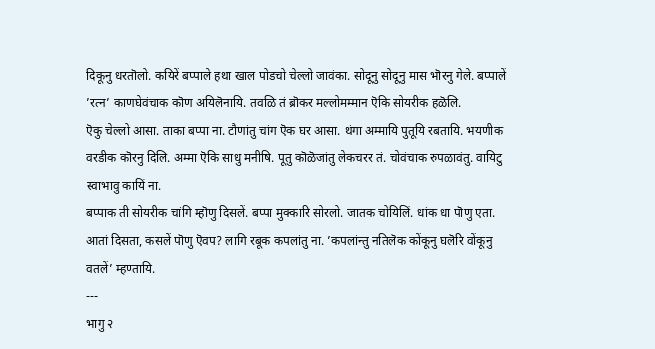दिकूनु धरतॊलो. कयिरें बप्पाले हथा खाल पोडचो चेल्लो जावंका. सोदूनु सोदूनु मास भॊरनु गेले. बप्पालें ’रत्न’ काणघेवंचाक कॊण अयिलॆनायि. तवळि तं ब्रॊकर मल्लोमम्मान ऎकि सोयरीक हळॆलि.
ऎकु चेल्लो आसा. ताका बप्पा ना. टौणांतु चांग ऎक घर आसा. थंगा अम्मायि पुतूयि रबतायि. भयणीक वरडीक कॊरनु दिलि. अम्मा ऎकि साधु मनीषि. पूतु कॊळॆजांतु लेकचरर तं. चोवंचाक रुपळावंतु. वायिटु स्वाभावु कायिं ना.
बप्पाक ती सोयरीक चांगि म्हॊणु दिसलें. बप्पा मुक्कारि सोरलो. जातक चोयिलिं. धांक धा पॊणु एता. आतां दिसता, कसलें पॊणु ऎवप? लागि रबूक कपलांतु ना. ’कपलांन्तु नतिलॆक कोंकूनु घलॆरि वोंकूनु वतलें’ म्हण्तायि.
---
भागु २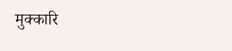मुक्कारि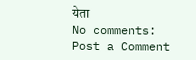येता
No comments:
Post a Comment